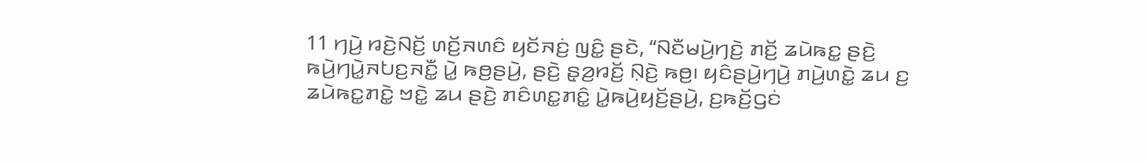11 ꤚꤣꤧ꤬ ꤙꤢꤧ꤬ꤡꤢꤩ꤬ ꤛꤢꤩ꤬ꤏꤛꤢꤨ ꤟꤢꤩꤏꤢꤦ꤬ ꤜꤢꤨ꤭ ꤔꤢꤧ, “ꤡꤢꤪꤗꤣꤧ꤬ꤚꤢꤧ꤬ ꤊꤢꤩ꤬ ꤘꤣꤧꤒꤢ꤭ ꤔꤢꤧ꤬ ꤒꤣꤧ꤬ꤚꤣꤧ꤭ꤏꤝꤢ꤬ꤏꤢꤪ꤭ ꤣꤧ꤭ ꤒꤥ꤬ꤔꤣꤧ꤬, ꤔꤢꤧ꤬ ꤔ꤫ꤤ꤬ꤙꤢꤩ꤬ ꤡ꤫ꤢꤧ꤬ ꤒꤥ꤬꤯ ꤟꤢꤨꤔꤣꤧ꤬ꤚꤣꤧ꤬ ꤊꤣꤧ꤬ꤛꤢꤧ꤭ ꤘꤣ ꤢ꤬ ꤘꤣꤧꤒꤢ꤭ꤊꤢꤧ꤭ ꤠꤢꤧ꤭ ꤘꤣ ꤔꤢꤧ꤬ ꤊꤢꤨꤛꤢ꤭ꤊꤢꤨ꤭ ꤣꤧ꤭ꤒꤣꤧ꤬ꤟꤢꤩ꤬ꤔꤣꤧ꤬, ꤢ꤬ꤒꤢꤩ꤬ꤞꤢꤦ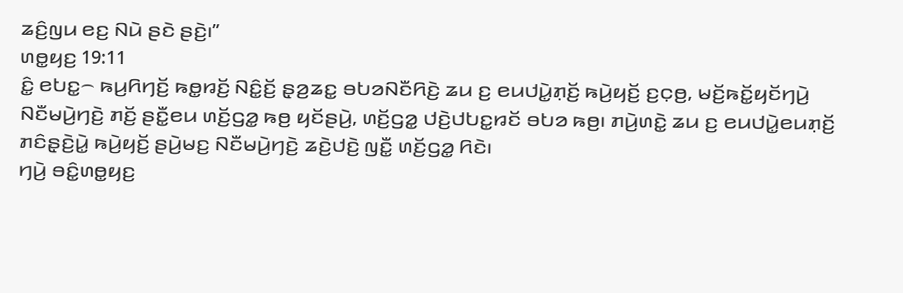ꤘꤢꤨ꤬ꤜꤣ ꤕꤢ꤬ ꤡꤣꤧ ꤔꤢꤧ ꤔꤢꤧ꤬꤯”
ꤛꤥ꤭ꤟꤢ꤬ 19:11
ꤢꤨ꤭ ꤕꤝꤢ꤭꤮ ꤒꤣ꤬ꤖꤚꤢꤩ꤬ ꤒꤥ꤭ꤙꤢꤩ꤬ ꤡꤢꤨ꤭ꤢꤩ꤬ ꤔ꤫ꤤ꤬ꤘꤢ꤭ ꤋꤝꤤꤡꤢꤪꤖꤢꤧ꤬ ꤘꤣ ꤢ꤬ ꤕꤣꤓꤣꤧ꤭ꤊ꤫ꤢꤩ꤬ ꤒꤣꤧ꤬ꤟꤢꤩ꤬ ꤢ꤬ꤍ꤫ꤥ꤬, ꤗꤢꤩ꤬ꤒꤢꤩ꤭ꤟꤢꤩꤚꤣꤧ꤬ ꤡꤢꤪꤗꤣꤧ꤬ꤚꤢꤧ꤬ ꤊꤢꤩ꤬ ꤔꤢꤪ꤭ꤕꤣ ꤛꤢꤩ꤬ꤞꤤ꤭ ꤒꤥ꤬ ꤟꤢꤩꤔꤣꤧ꤬, ꤛꤢꤩ꤬ꤞꤤ꤭ ꤓꤢꤧ꤬ꤓꤝꤢ꤭ꤙꤢꤩ ꤋꤝꤤ ꤒꤥ꤬꤯ ꤊꤣꤧ꤬ꤛꤢꤧ꤭ ꤘꤣ ꤢ꤬ ꤕꤣꤓꤣꤧ꤭ꤕꤣꤊ꤫ꤢꤩ꤬ ꤊꤢꤨꤔ꤫ꤢꤧ꤬ꤣꤧ꤭ ꤒꤣꤧ꤬ꤟꤢꤩ꤬ ꤔꤣꤧ꤬ꤗꤢ꤬ ꤡꤢꤪꤗꤣꤧ꤬ꤚꤢꤧ꤬ ꤘꤢꤧ꤬ꤓꤢꤧ꤬ ꤜꤢꤪ꤭ ꤛꤢꤩ꤬ꤞꤤ꤭ ꤖꤢꤧ꤯
ꤚꤣꤧ꤬ ꤋꤢꤨ꤭ꤛꤥ꤭ꤟꤢ꤬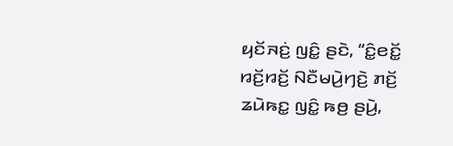ꤟꤢꤩꤏꤢꤦ꤬ ꤜꤢꤨ꤭ ꤔꤢꤧ, “ꤢꤨ꤭ꤕꤢꤩ꤭ ꤙꤢꤩ꤬ꤙꤢꤩ꤬ ꤡꤢꤪꤗꤣꤧ꤬ꤚꤢꤧ꤬ ꤊꤢꤩ꤬ ꤘꤣꤧꤒꤢ꤭ ꤜꤢꤨ꤭ ꤒꤥ꤬ ꤔꤣꤧ꤬,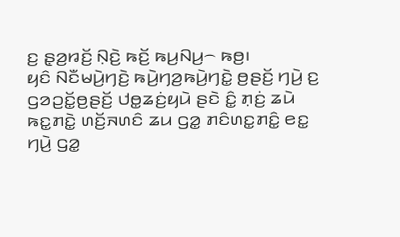ꤢ꤬ ꤔ꤫ꤤ꤬ꤙꤢꤩ꤬ ꤡ꤫ꤢꤧ꤬ ꤒꤢꤩ꤬ ꤒꤣ꤬ꤡꤣ꤬꤮ ꤒꤥ꤬꤯
ꤟꤢꤨ ꤡꤢꤪꤗꤣꤧ꤬ꤚꤢꤧ꤬ ꤒꤣꤧ꤬ꤚꤤ꤬ꤒꤣꤧ꤬ꤚꤢꤧ꤭ ꤥ꤬ꤔꤢꤩ꤬ ꤚꤣꤧ꤬ ꤢ꤬ ꤞꤤꤑꤢꤩ꤭ꤥ꤬ꤔꤢꤩ꤬ ꤓꤥ꤭ꤘꤢꤦ꤬ꤟꤣꤧ ꤔꤢꤧ ꤢꤨ꤭ ꤊ꤫ꤢꤦ꤬ ꤘꤣꤧ ꤒꤢ꤭ꤊꤢꤧ꤭ ꤛꤢꤩ꤬ꤏꤛꤢꤨ ꤘꤣ ꤞꤤ꤭ ꤊꤢꤨꤛꤢ꤭ꤊꤢꤨ꤭ ꤕꤢ꤭ ꤚꤣꤧ꤬ ꤞꤤ꤭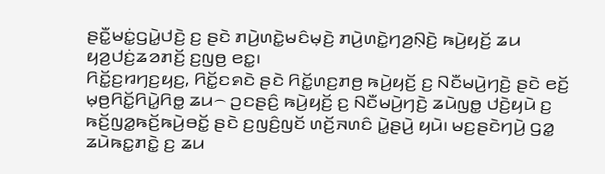ꤔꤢꤪ꤭ꤗꤢꤦ꤭ꤞꤣꤧ꤭ꤓꤢꤧ꤬ ꤢ꤬ ꤔꤢꤧ ꤊꤣꤧ꤬ꤛꤢꤧ꤭ꤗꤢꤨꤗ꤫ꤢꤧ꤬ ꤊꤣꤧ꤬ꤛꤢꤧ꤭ꤚꤤ꤬ꤡ꤫ꤢꤧ꤬ ꤒꤣꤧ꤬ꤟꤢꤩ꤬ ꤘꤣ ꤟꤤ꤬ꤓꤢꤦ꤬ꤘꤤꤊꤢꤩ꤬ ꤢ꤬ꤜꤥ꤬ ꤕꤢ꤭꤯
ꤖꤢꤩ꤭ꤢ꤬ꤙꤚꤢ꤬ꤟꤢ꤬, ꤖꤢꤩ꤭ꤢꤎꤢꤧ ꤔꤢꤧ ꤖꤢꤩ꤭ꤛꤢ꤬ꤊꤥ꤬ ꤒꤣꤧ꤬ꤟꤢꤩ꤬ ꤢ꤬ ꤡꤢꤪꤗꤣꤧ꤬ꤚꤢꤧ꤬ ꤔꤢꤧ ꤕꤢꤩ꤬ ꤗ꤫ꤥ꤬ꤖꤢꤩ꤭ꤖꤣꤧ꤭ꤖꤥ꤭ ꤘꤣ꤮ ꤑꤢꤔꤢꤨ꤬ ꤒꤣꤧ꤬ꤟꤢꤩ꤬ ꤢ꤬ ꤡꤢꤪꤗꤣꤧ꤬ꤚꤢꤧ꤬ ꤘꤣꤧꤜꤥ꤭ ꤓꤢꤧ꤬ꤟꤣꤧ ꤢ꤬ ꤒꤢꤩ꤬ꤜꤤ꤭ꤒꤢꤩ꤬ꤒꤣꤧ꤬ꤋꤢꤩ꤭ ꤔꤢꤧ ꤢ꤬ꤜꤢꤨ꤬ꤜꤢꤩ ꤛꤢꤩ꤬ꤏꤛꤢꤨ ꤣꤧ꤭ꤔꤣꤧ꤬ ꤟꤣꤧ꤯ ꤗꤢ꤬ꤔꤢꤧꤚꤣꤧ꤬ ꤞꤤ꤭ ꤘꤣꤧꤒꤢ꤭ꤊꤢꤧ꤭ ꤢ꤬ ꤘꤣ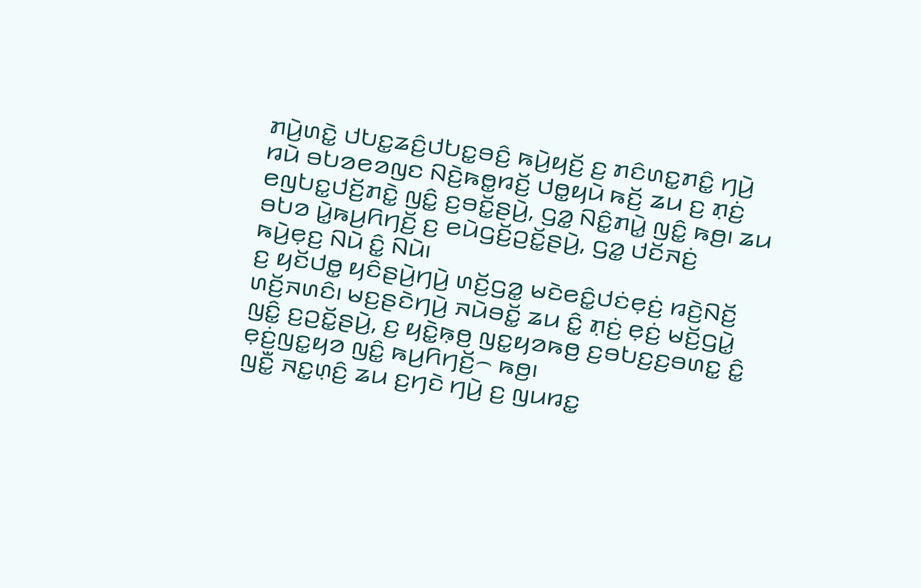ꤊꤣꤧ꤬ꤛꤢꤧ꤭ ꤓꤝꤢ꤭ꤘꤢꤨ꤬ꤓꤝꤢ꤭ꤋꤢꤨ꤬ ꤒꤣꤧ꤬ꤟꤢꤩ꤬ ꤢ꤬ ꤊꤢꤨꤛꤢ꤭ꤊꤢꤨ꤭ ꤚꤣꤧ꤬ ꤙꤣꤧ ꤋꤝꤤꤕꤤꤜꤢ ꤡꤢꤧ꤬ꤒꤥ꤭ꤙꤢꤩ꤬ ꤓꤥ꤭ꤟꤣꤧ ꤒꤢꤩ꤬ ꤘꤣ ꤢ꤬ ꤊ꤫ꤢꤦ꤬ ꤕꤜꤝꤢ꤭ꤓꤢꤩ꤬ꤊꤢꤧ꤭ ꤜꤢꤨ꤭ ꤢ꤬ꤋꤢꤩ꤭ꤔꤣꤧ꤬, ꤞꤤ꤭ ꤡꤢꤨ꤭ꤊꤣꤧ꤭ ꤜꤢꤨ꤭ ꤒꤥ꤬꤯ ꤘꤣ ꤋꤝꤤ ꤣꤧ꤭ꤒꤣ꤬ꤖꤚꤢꤩ꤬ ꤢ꤬ ꤕꤣꤧꤞꤢꤩ꤬ꤑꤢꤩ꤭ꤔꤣꤧ꤬, ꤞꤤ꤭ ꤓꤢꤩꤏꤢꤦ꤬ ꤒꤣꤧ꤬ꤕ꤫ꤢ꤬ ꤡꤣꤧ ꤢꤨ꤭ ꤡꤣꤧ꤯
ꤢ꤬ ꤟꤢꤩꤓꤥ꤭ ꤟꤢꤨꤔꤣꤧ꤬ꤚꤣꤧ꤬ ꤛꤢꤩ꤬ꤞꤤ꤭ ꤗꤢꤧꤕꤢꤨ꤭ꤓꤢꤦꤕ꤫ꤢꤦ꤬ ꤙꤢꤧ꤬ꤡꤢꤩ꤬ ꤛꤢꤩ꤬ꤏꤛꤢꤨ꤯ ꤗꤢ꤬ꤔꤢꤧꤚꤣꤧ꤬ ꤏꤣꤧꤋꤢꤩ꤭ ꤘꤣ ꤢꤨ꤭ ꤊ꤫ꤢꤦ꤬ ꤕ꤫ꤢꤦ꤬ ꤗꤢꤩ꤬ꤞꤣꤧ꤭ ꤜꤢꤨ꤭ ꤢ꤬ꤑꤢꤩ꤭ꤔꤣꤧ꤬, ꤢ꤬ ꤟꤢꤧ꤭ꤒ꤫ꤥ꤬ ꤜꤢ꤭ꤟꤤꤒꤥ꤬ ꤢ꤬ꤋꤝꤢ꤬ꤢ꤬ꤋꤛꤢ꤭ ꤢꤨ꤭ ꤕ꤫ꤢꤦ꤬ꤜꤢ꤭ꤟꤤ ꤜꤢꤨ꤭ ꤒꤣ꤬ꤖꤚꤢꤩ꤬꤮ ꤒꤥ꤬꤯
ꤜꤢꤪ꤭ ꤏꤢ꤭ꤛ꤫ꤢꤨ꤬ ꤘꤣ ꤢ꤬ꤚꤢꤧ ꤚꤣꤧ꤬ ꤢ꤬ ꤜꤣꤙꤢ꤭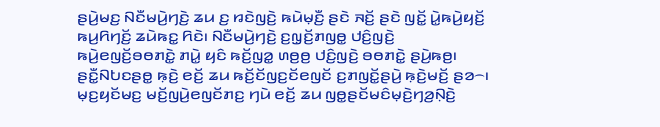ꤔꤣꤧ꤬ꤗꤢ꤬ ꤡꤢꤪꤗꤣꤧ꤬ꤚꤢꤧ꤬ ꤘꤣ ꤢ꤬ ꤙꤢꤧꤜꤢꤧ꤬ ꤒꤣꤧꤗ꤫ꤢꤪ꤬ ꤔꤢꤧ ꤏꤢꤩ꤬ ꤔꤢꤧ ꤜꤢꤩ꤭ ꤣꤧ꤭ꤒꤣꤧ꤬ꤟꤢꤩ꤬ ꤒꤣ꤬ꤖꤚꤢꤩ꤬ ꤘꤣꤧꤒꤢ꤭ ꤖꤢꤧ꤯ ꤡꤢꤪꤗꤣꤧ꤬ꤚꤢꤧ꤬ ꤢ꤬ꤜ꤫ꤢꤩ꤬ꤊꤜꤥ꤭ ꤓꤢꤨ꤬ꤜꤢꤧ꤬ ꤒꤣꤧ꤬ꤕꤜꤢꤩ꤬ꤋꤥꤊꤢꤧ꤭ ꤊꤣꤧ꤭ ꤟꤢꤨ ꤒꤢꤩ꤬ꤜꤤ꤭ ꤛꤥ꤬ꤥ꤬ ꤓꤢꤨ꤬ꤜꤢꤧ꤬ ꤋꤥꤊꤢꤧ꤭ ꤔꤣꤧ꤬ꤒꤥ꤬꤯
ꤔꤢꤪ꤭ꤡꤝꤢꤔꤥ꤭ ꤒ꤫ꤢꤧ꤬ ꤕꤢꤩ꤬ ꤘꤣ ꤒꤢꤩ꤬ꤢꤩꤜꤢ꤬ꤢꤩꤕꤜꤢꤩ ꤢ꤬ꤊꤜꤢꤩ꤭ꤔꤣꤧ꤬ ꤒ꤫ꤢꤧ꤬ꤗꤢꤩ꤬ ꤔꤤ꤮꤯ ꤗ꤫ꤢ꤬ꤟꤢꤩꤗꤢ꤬ ꤗꤢꤩ꤬ꤜꤣꤧ꤬ꤕꤜꤢꤩꤊꤢ꤬ ꤚꤣꤧ ꤕꤢꤩ꤬ ꤘꤣ ꤜꤥ꤭ꤔꤢꤩꤗꤢꤨꤗ꤫ꤢꤧ꤬ꤚꤤ꤬ꤡ꤫ꤢꤧ꤬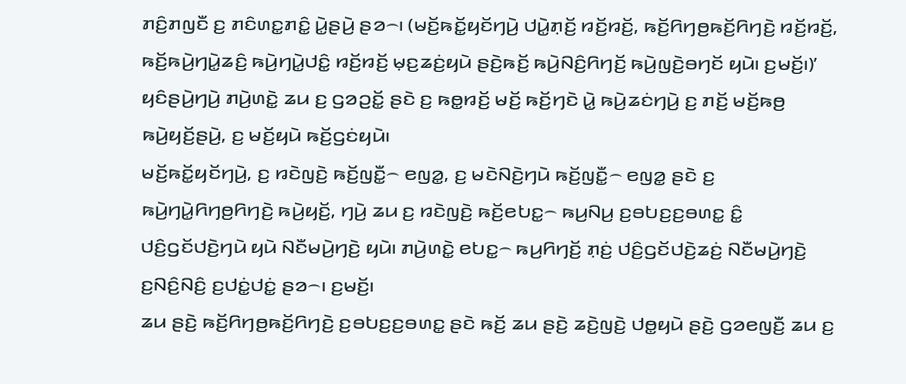ꤊꤢꤨ꤬ꤊꤜꤢꤪ ꤢ꤬ ꤊꤢꤨꤛꤢ꤭ꤊꤢꤨ꤭ ꤣꤧ꤭ꤔꤣꤧ꤬ ꤔꤤ꤮꤯ (ꤗꤢꤩ꤬ꤒꤢꤩ꤭ꤟꤢꤩꤚꤣꤧ꤬ ꤓꤣꤧ꤭ꤊ꤫ꤢꤩ꤬ ꤙꤢꤩ꤬ꤙꤢꤩ꤬, ꤒꤢꤩ꤬ꤖꤚꤥ꤬ꤒꤢꤩ꤬ꤖꤚꤢꤧ꤬ ꤙꤢꤩ꤬ꤙꤢꤩ꤬, ꤒꤢꤩ꤬ꤒꤣꤧ꤬ꤚꤣꤧ꤭ꤘꤢꤨ꤬ ꤒꤣꤧ꤬ꤚꤣꤧ꤭ꤓꤢꤨ꤭ ꤙꤢꤩ꤬ꤙꤢꤩ꤬ ꤗ꤫ꤢ꤬ꤘꤢꤦ꤬ꤟꤣꤧ ꤔꤢꤧ꤬ꤒꤢꤩ꤬ ꤒꤣꤧ꤬ꤡꤢꤨ꤬ꤖꤚꤢꤩ꤬ ꤒꤣꤧ꤬ꤜꤢꤧ꤬ꤋꤚꤢꤩ ꤟꤣꤧ꤯ ꤢ꤬ꤗꤢꤩ꤬꤯)’
ꤟꤢꤨꤔꤣꤧ꤬ꤚꤣꤧ꤬ ꤊꤣꤧ꤬ꤛꤢꤧ꤭ ꤘꤣ ꤢ꤬ ꤞꤤꤑꤢꤩ꤭ ꤔꤢꤧ ꤢ꤬ ꤒꤥ꤭ꤙꤢꤩ꤬ ꤗꤢꤩ꤬ ꤒꤢꤩ꤬ꤚꤢꤧ ꤣꤧ꤭ ꤒꤣꤧ꤬ꤘꤢꤦꤚꤣꤧ꤬ ꤢ꤬ ꤊꤢꤩ꤬ ꤗꤢꤩ꤬ꤒꤥ꤬ ꤒꤣꤧ꤬ꤟꤢꤩ꤬ꤔꤣꤧ꤬, ꤢ꤬ ꤗꤢꤩ꤬ꤟꤣꤧ ꤒꤢꤩ꤬ꤞꤢꤦꤟꤣꤧ꤯
ꤗꤢꤩ꤬ꤒꤢꤩ꤭ꤟꤢꤩꤚꤣꤧ꤬, ꤢ꤬ ꤙꤢꤧꤜꤢꤧ꤬ ꤒꤢꤩ꤬ꤜꤢꤪ꤭꤮ ꤕꤜꤤ꤭, ꤢ꤬ ꤗꤢꤧꤡꤢꤧ꤬ꤚꤣꤧ ꤒꤢꤩ꤬ꤜꤢꤪ꤭꤮ ꤕꤜꤤ꤭ ꤔꤢꤧ ꤢ꤬ ꤒꤣꤧ꤬ꤚꤣꤧ꤭ꤖꤚꤥ꤬ꤖꤚꤢꤧ꤬ ꤒꤣꤧ꤬ꤟꤢꤩ꤬, ꤚꤣꤧ꤬ ꤘꤣ ꤢ꤬ ꤙꤢꤧꤜꤢꤧ꤬ ꤒꤢꤩ꤬ꤕꤝꤢ꤭꤮ ꤒꤣ꤬ꤡꤣ꤬ ꤢ꤬ꤋꤝꤢ꤬ꤢ꤬ꤋꤛꤢ꤭ ꤢꤨ꤭ ꤓꤢꤨ꤬ꤞꤢꤩꤓꤢꤧ꤬ꤚꤣꤧ ꤟꤣꤧ ꤡꤢꤪꤗꤣꤧ꤬ꤚꤢꤧ꤬ ꤟꤣꤧ꤯ ꤊꤣꤧ꤬ꤛꤢꤧ꤭ ꤕꤝꤢ꤭꤮ ꤒꤣ꤬ꤖꤚꤢꤩ꤬ ꤊ꤫ꤢꤦ꤬ ꤓꤢꤨ꤬ꤞꤢꤩꤓꤢꤧ꤬ꤘꤢꤦ꤬ ꤡꤢꤪꤗꤣꤧ꤬ꤚꤢꤧ꤬ ꤢ꤬ꤡꤢꤨ꤬ꤡꤢꤨ꤬ ꤢ꤬ꤓꤢꤦ꤭ꤓꤢꤦ꤭ ꤔꤤ꤮꤯ ꤢ꤬ꤗꤢꤩ꤬꤯
ꤘꤣ ꤔꤢꤧ꤬ ꤒꤢꤩ꤬ꤖꤚꤥ꤬ꤒꤢꤩ꤬ꤖꤚꤢꤧ꤬ ꤢ꤬ꤋꤝꤢ꤬ꤢ꤬ꤋꤛꤢ꤭ ꤔꤢꤧ ꤒꤢꤩ꤬ ꤘꤣ ꤔꤢꤧ꤬ ꤘꤢꤧ꤬ꤜꤢꤧ꤬ ꤓꤥ꤭ꤟꤣꤧ ꤔꤢꤧ꤬ ꤞꤤꤕꤜꤢꤪ꤬ ꤘꤣ ꤢ꤬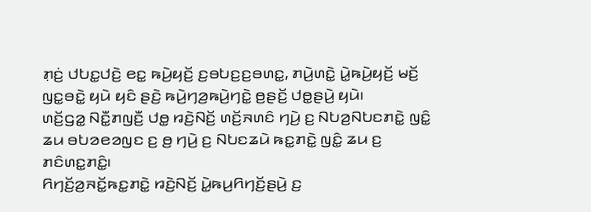ꤊ꤫ꤢꤦ꤬ ꤓꤝꤢ꤭ꤓꤢꤧ꤬ ꤕꤢ꤭ ꤒꤣꤧ꤬ꤟꤢꤩ꤬ ꤢ꤬ꤋꤝꤢ꤬ꤢ꤬ꤋꤛꤢ꤭, ꤊꤣꤧ꤬ꤛꤢꤧ꤭ ꤣꤧ꤭ꤒꤣꤧ꤬ꤟꤢꤩ꤬ ꤗꤢꤩ꤬ ꤜꤢ꤭ꤋꤢꤧ꤭ ꤟꤣꤧ ꤟꤢꤨ ꤔꤢꤧ꤬ ꤒꤣꤧ꤬ꤚꤤ꤬ꤒꤣꤧ꤬ꤚꤢꤧ꤭ ꤥ꤬ꤔꤢꤩ꤬ ꤓꤥ꤭ꤔꤣꤧ꤬ ꤟꤣꤧ꤯
ꤛꤢꤩ꤬ꤞꤤ꤭ ꤡꤢꤪ꤭ꤊꤜꤢꤪ꤬ ꤓꤥ꤭ ꤙꤢꤧ꤬ꤡꤢꤩ꤬ ꤛꤢꤩ꤬ꤏꤛꤢꤨ ꤚꤣꤧ꤬ ꤢ꤬ ꤡꤝꤤ꤬ꤡꤝꤢꤊꤢꤧ꤭ ꤜꤢꤨ꤭ ꤘꤣ ꤋꤝꤤꤕꤤꤜꤢ ꤢ꤬ ꤥ꤬ ꤚꤣꤧ꤬ ꤢ꤬ ꤡꤝꤢꤘꤣꤧ ꤒꤢ꤭ꤊꤢꤧ꤭ ꤜꤢꤨ꤭ ꤘꤣ ꤢ꤬ ꤊꤢꤨꤛꤢ꤭ꤊꤢꤨ꤭꤯
ꤖꤚꤢꤩ꤬ꤤ꤬ꤏꤢꤩ꤭ꤒꤢ꤭ꤊꤢꤧ꤭ ꤙꤢꤧ꤬ꤡꤢꤩ꤬ ꤣꤧ꤭ꤒꤣ꤬ꤖꤚꤢꤩ꤬ꤔꤣꤧ꤬ ꤢ꤬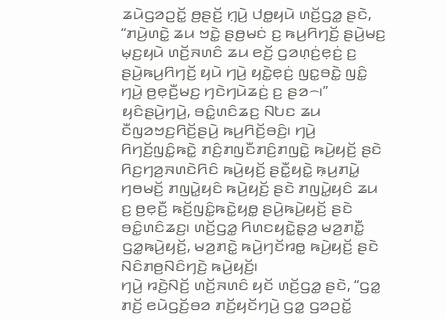ꤘꤣꤧꤞꤤꤑꤢꤩ꤭ ꤥ꤬ꤔꤢꤩ꤬ ꤚ꤫ꤣꤧ꤬ ꤓꤥ꤭ꤟꤣꤧ ꤛꤢꤩ꤬ꤞꤤ꤭ ꤔꤢꤧ, “ꤊꤣꤧ꤬ꤛꤢꤧ꤭ ꤘꤣ ꤠꤢꤧ꤭ ꤔꤥ꤬ꤗꤢꤦ ꤢ꤬ ꤒꤣ꤬ꤖꤚꤢꤩ꤬ ꤔꤣꤧ꤬ꤗꤢ꤬ ꤗ꤫ꤢ꤬ꤟꤣꤧ ꤛꤢꤩ꤬ꤏꤛꤢꤨ ꤘꤣ ꤕꤢꤩ꤬ ꤞꤤꤛ꤫ꤢꤦ꤬ꤕ꤫ꤢꤦ꤬ ꤢ꤬ ꤔꤣꤧ꤬ꤒꤣ꤬ꤖꤚꤢꤩ꤬ ꤟꤣꤧ ꤚꤣꤧ꤬ ꤟꤢꤧ꤭ꤕ꤫ꤢꤦ꤬ ꤜꤢ꤭ꤋꤢꤧ꤭ ꤜꤢꤨ꤭ ꤚꤣꤧ꤬ ꤥ꤬ꤕ꤫ꤢꤪ꤬ꤗꤢ꤬ ꤚꤢꤧꤚꤣꤧꤘꤢꤦ꤬ ꤢ꤬ ꤔꤤ꤮꤯”
ꤟꤢꤨꤔꤣꤧ꤬ꤚꤣꤧ꤬, ꤋꤢꤨ꤭ꤛꤢꤨꤘꤢ꤬ ꤡꤝꤢ ꤘꤣ ꤢꤪꤜꤤꤠꤢ꤬ꤖꤢꤩ꤬ꤔꤣꤧ꤬ ꤒꤣ꤬ꤖꤢꤩ꤬ꤋꤢꤨ꤬꤯ ꤚꤣꤧ꤬ ꤖꤚꤢꤩ꤬ꤜꤢꤨ꤭ꤒꤢꤧ꤭ ꤊꤢꤨ꤬ꤊꤜꤢꤪꤊꤢꤨ꤬ꤊꤜꤢꤧ꤭ ꤒꤣꤧ꤬ꤟꤢꤩ꤬ ꤔꤢꤧ ꤖꤢ꤬ꤚꤤ꤬ꤏꤛꤢꤧꤖꤢꤨ ꤒꤣꤧ꤬ꤟꤢꤩ꤬ ꤔꤢꤪ꤭ꤟꤢꤧ꤭ ꤒ꤫ꤣ꤬ꤊꤣꤧ꤭ ꤚꤥꤗꤢꤩ꤬ ꤊꤜꤣꤧ꤭ꤟꤢꤨ ꤒꤣꤧ꤬ꤟꤢꤩ꤬ ꤔꤢꤧ ꤊꤜꤣꤧ꤭ꤟꤢꤨ ꤘꤣ ꤢ꤬ ꤥ꤬ꤕ꤫ꤢꤪ꤬ ꤒꤢꤩ꤬ꤜꤢꤨ꤭ꤒꤢꤧ꤭ꤟꤥ꤭ ꤔꤣꤧ꤬ꤒꤣꤧ꤬ꤟꤢꤩ꤬ ꤔꤢꤧ ꤋꤢꤨ꤭ꤛꤢꤨꤘꤢ꤬꤯ ꤛꤢꤩ꤬ꤞꤤ꤭ ꤖꤛꤢꤟꤢꤧ꤭ꤔ꤫ꤤ꤬ ꤗꤤ꤬ꤊꤢꤪ꤭ ꤞꤤ꤭ꤒꤣꤧ꤬ꤟꤢꤩ꤬, ꤗꤤ꤬ꤊꤢꤧ꤭ ꤒꤣꤧ꤬ꤚꤢꤩꤙꤥ꤭ ꤒꤣꤧ꤬ꤟꤢꤩ꤬ ꤔꤢꤧ ꤡꤢꤨꤊꤥ꤬ꤡꤢꤨꤚꤢꤧ꤬ ꤒꤣꤧ꤬ꤟꤢꤩ꤬꤯
ꤚꤣꤧ꤬ ꤙꤢꤧ꤬ꤡꤢꤩ꤬ ꤛꤢꤩ꤬ꤏꤛꤢꤨ ꤟꤢꤩ ꤛꤢꤩ꤬ꤞꤤ꤭ ꤔꤢꤧ, “ꤞꤤ꤭ ꤊꤢꤩ꤬ ꤕꤣꤧꤞꤢꤩ꤬ꤋꤤ ꤊꤢꤩ꤬ꤟꤢꤩꤚꤣꤧ꤬ ꤞꤤ꤭ ꤞꤤꤑꤢꤩ꤭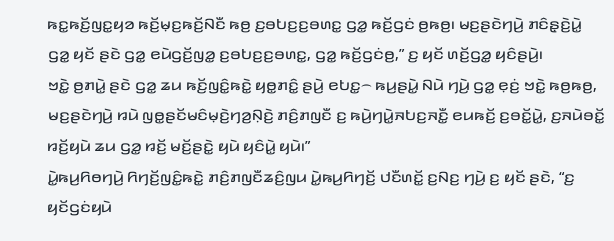ꤒꤢ꤭ꤒꤢꤩ꤬ꤜꤢ꤭ꤟꤤ ꤒꤢꤩ꤬ꤗ꤫ꤢ꤬ꤒꤢꤩ꤬ꤡꤢꤪ ꤒꤥ꤬ ꤢ꤬ꤋꤝꤢ꤬ꤢ꤬ꤋꤛꤢ꤭ ꤞꤤ꤭ ꤒꤢꤩ꤬ꤞꤢꤦ ꤥ꤬ꤒꤥ꤬꤯ ꤗꤢ꤬ꤔꤢꤧꤚꤣꤧ꤬ ꤊꤢꤨꤔ꤫ꤢꤧ꤬ꤣꤧ꤭ ꤞꤤ꤭ ꤟꤢꤩ ꤔꤢꤧ ꤞꤤ꤭ ꤕꤣꤧꤞꤢꤩ꤬ꤜꤤ꤭ ꤢ꤬ꤋꤝꤢ꤬ꤢ꤬ꤋꤛꤢ꤭, ꤞꤤ꤭ ꤒꤢꤩ꤬ꤞꤢꤦꤥ꤬,” ꤢ꤬ ꤟꤢꤩ ꤛꤢꤩ꤬ꤞꤤ꤭ ꤟꤢꤨꤔꤣꤧ꤬꤯
ꤠꤢꤧ꤭ ꤥ꤬ꤊꤣꤧ꤭ ꤔꤢꤧ ꤞꤤ꤭ ꤘꤣ ꤒꤢꤩ꤬ꤜꤢꤨ꤭ꤒꤢꤧ꤭ ꤟꤥ꤭ꤊꤢꤨ꤭ ꤔꤣꤧ꤬ ꤕꤝꤢ꤭꤮ ꤒꤣ꤬ꤔꤣꤧ꤭ ꤡꤣꤧ ꤚꤣꤧ꤬ ꤞꤤ꤭ ꤕ꤫ꤢꤦ꤬ ꤠꤢꤧ꤭ ꤒꤥ꤬ꤒꤥ꤬, ꤗꤢ꤬ꤔꤢꤧꤚꤣꤧ꤬ ꤙꤣꤧ ꤜꤥ꤭ꤔꤢꤩꤗꤢꤨꤗ꤫ꤢꤧ꤬ꤚꤤ꤬ꤡ꤫ꤢꤧ꤬ ꤊꤢꤨ꤬ꤊꤜꤢꤪ ꤢ꤬ ꤒꤣꤧ꤬ꤚꤣꤧ꤭ꤏꤝꤢ꤬ꤏꤢꤪ꤭ ꤕꤣꤒꤢꤩ꤬ ꤢ꤬ꤋꤢꤩ꤭ꤣꤧ꤭, ꤢ꤬ꤏꤣꤧꤋꤢꤩ꤭ ꤙꤢꤩ꤬ꤟꤣꤧ ꤘꤣ ꤞꤤ꤭ ꤙꤢꤩ꤬ ꤗꤢꤩ꤬ꤔꤢꤧ꤭ ꤟꤣꤧ ꤟꤢꤨꤣꤧ꤭ ꤟꤣꤧ꤯”
ꤣꤧ꤭ꤒꤣ꤬ꤖꤥꤚꤣꤧ꤬ ꤖꤚꤢꤩ꤬ꤜꤢꤨ꤭ꤒꤢꤧ꤭ ꤊꤢꤨ꤬ꤊꤜꤢꤪꤘꤢꤨ꤬ꤜꤣ ꤣꤧ꤭ꤒꤣ꤬ꤖꤚꤢꤩ꤬ ꤓꤢꤪꤛꤢꤩ꤭ ꤢ꤬ꤡꤢ꤬ ꤚꤣꤧ꤬ ꤢ꤬ ꤟꤢꤩ ꤔꤢꤧ, “ꤢ꤬ ꤟꤢꤩꤞꤢꤦꤟꤣꤧ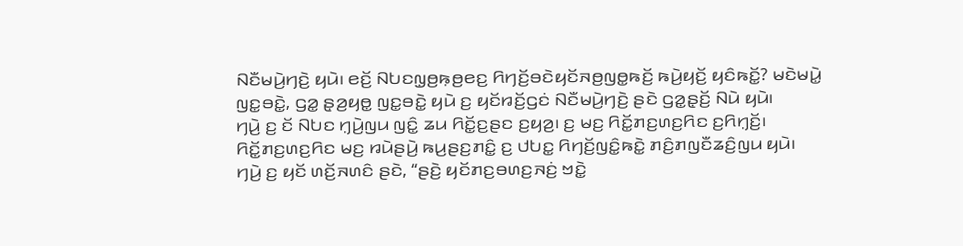ꤡꤢꤪꤗꤣꤧ꤬ꤚꤢꤧ꤬ ꤟꤣꤧ꤯ ꤕꤢꤩ꤬ ꤡꤝꤢꤜ꤫ꤥ꤬ꤒ꤫ꤥ꤬ꤕꤢ꤬ ꤖꤚꤢꤩ꤬ꤋꤢꤧꤟꤢꤩꤏꤥ꤬ꤜꤥ꤭ꤒꤢꤩ꤬ ꤒꤣꤧ꤬ꤟꤢꤩ꤬ ꤟꤢꤨꤒꤢꤩ꤭? ꤗꤢꤧꤗꤣꤧ꤭ ꤜꤢ꤭ꤋꤢꤧ꤭, ꤞꤤ꤭ ꤔ꤫ꤤ꤬ꤟꤥ꤭ ꤜꤢ꤭ꤋꤢꤧ꤭ ꤟꤣꤧ ꤢ꤬ ꤟꤢꤩꤙꤢꤩ꤬ꤞꤢꤦ ꤡꤢꤪꤗꤣꤧ꤬ꤚꤢꤧ꤬ ꤔꤢꤧ ꤞꤤ꤭ꤔ꤫ꤢꤩ꤬ ꤡꤣꤧ ꤟꤣꤧ꤯
ꤚꤣꤧ꤬ ꤢ꤬ ꤢꤩ ꤡꤝꤢ ꤚ꤫ꤣꤧ꤬ꤜꤣ ꤜꤢꤨ꤭ ꤘꤣ ꤖꤢꤩ꤭ꤢ꤬ꤔꤢ ꤢ꤬ꤟꤤ꤬꤯ ꤢ꤬ ꤗꤢ꤬ ꤖꤢꤩ꤭ꤊꤢ꤬ꤛꤢ꤬ꤖꤢ ꤢ꤬ꤖꤚ꤫ꤢꤩ꤬꤯ ꤖꤢꤩ꤭ꤊꤢ꤬ꤛꤢ꤬ꤖꤢ ꤗꤢ꤬ ꤙꤣꤧꤔꤣꤧ꤬ ꤒꤣ꤬ꤔꤢ꤬ꤊꤢꤨ꤭ ꤢ꤬ ꤓꤝꤢ꤭ ꤖꤚꤢꤩ꤬ꤜꤢꤨ꤭ꤒꤢꤧ꤭ ꤊꤢꤨ꤬ꤊꤜꤢꤪꤘꤢꤨ꤬ꤜꤣ ꤟꤣꤧ꤯
ꤚꤣꤧ꤬ ꤢ꤬ ꤟꤢꤩ ꤛꤢꤩ꤬ꤏꤛꤢꤨ ꤔꤢꤧ, “ꤔꤢꤧ꤬ ꤟꤢꤩꤊꤢ꤬ꤋꤛꤢ꤬ꤏꤢꤦ꤬ ꤠꤢꤧ꤭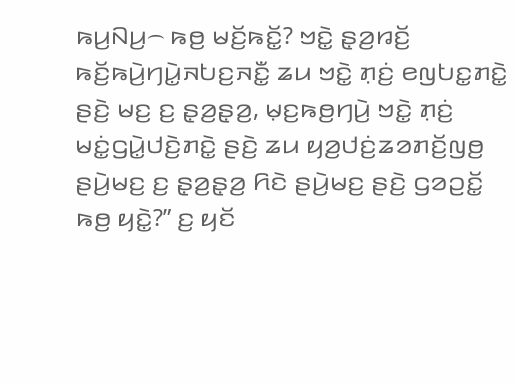ꤒꤣ꤬ꤡꤣ꤬꤮ ꤒꤥ꤬ ꤗꤢꤩ꤬ꤒꤢꤩ꤭? ꤠꤢꤧ꤭ ꤔ꤫ꤤ꤬ꤙꤢꤩ꤬ ꤒꤢꤩ꤬ꤒꤣꤧ꤬ꤚꤣꤧ꤭ꤏꤝꤢ꤬ꤏꤢꤪ꤭ ꤘꤣ ꤠꤢꤧ꤭ ꤊ꤫ꤢꤦ꤬ ꤕꤜꤝꤢ꤭ꤊꤢꤧ꤭ ꤔꤢꤧ꤬ ꤗꤢ꤬ ꤢ꤬ ꤔ꤫ꤤ꤬ꤔ꤫ꤤ꤬, ꤗ꤫ꤢ꤬ꤒꤥ꤬ꤚꤣꤧ꤬ ꤠꤢꤧ꤭ ꤊ꤫ꤢꤦ꤬ ꤗꤢꤦ꤭ꤞꤣꤧ꤭ꤓꤢꤧ꤬ꤊꤢꤧ꤭ ꤔꤢꤧ꤬ ꤘꤣ ꤟꤤ꤬ꤓꤢꤦ꤬ꤘꤤꤊꤢꤩ꤬ꤜꤥ꤬ ꤔꤣꤧ꤬ꤗꤢ꤬ ꤢ꤬ ꤔ꤫ꤤ꤬ꤔ꤫ꤤ꤬ ꤖꤢꤧ ꤔꤣꤧ꤬ꤗꤢ꤬ ꤔꤢꤧ꤬ ꤞꤤꤑꤢꤩ꤭ ꤒꤥ꤬ ꤟꤢꤧ꤭?” ꤢ꤬ ꤟꤢꤩ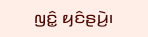ꤜꤢꤨ꤭ ꤟꤢꤨꤔꤣꤧ꤬꤯